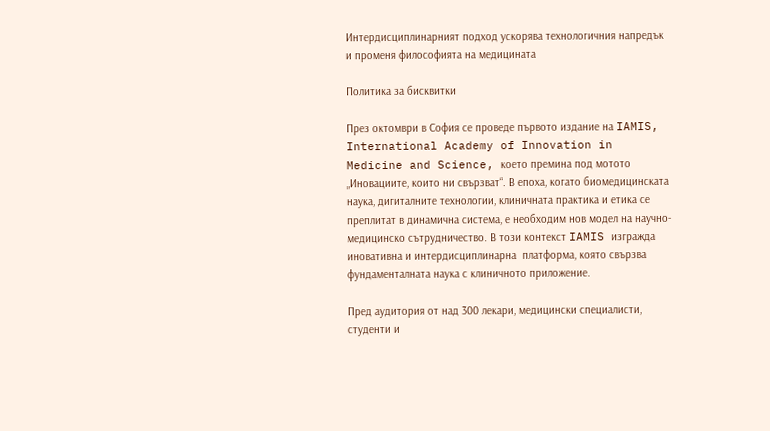Интердисциплинарният подход ускорява технологичния напредък и променя философията на медицината

Политика за бисквитки

През октомври в София се проведе първото издание на IAMIS, International Academy of Innovation in Medicine and Science, което премина под мотото „Иновациите, които ни свързват“. В епоха, когато биомедицинската наука, дигиталните технологии, клиничната практика и етика се преплитат в динамична система, е необходим нов модел на научно-медицинско сътрудничество. В този контекст IAMIS изгражда иновативна и интердисциплинарна  платформа, която свързва фундаменталната наука с клиничното приложение.

Пред аудитория от над 300 лекари, медицински специалисти, студенти и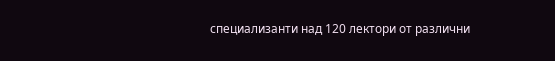специализанти над 120 лектори от различни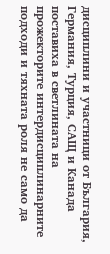дисциплини и участници от България, Германия, Турция, САЩ и Канада поставиха в светлината на прожекторите интердисциплинарните подходи и тяхната роля не само да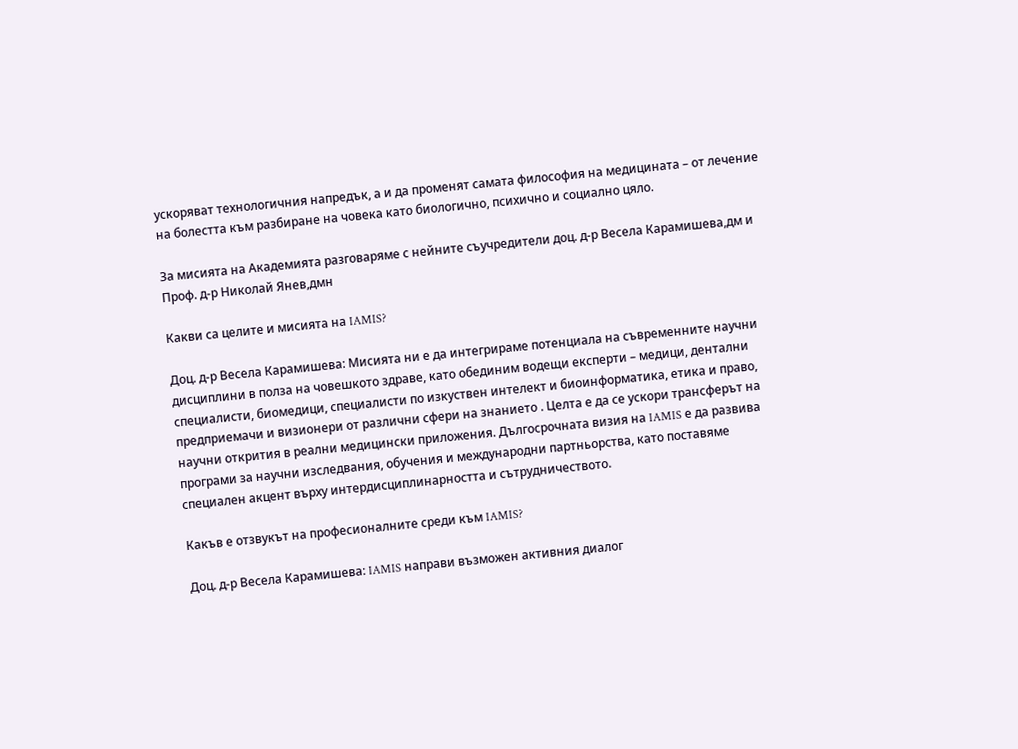ускоряват технологичния напредък, а и да променят самата философия на медицината – от лечение на болестта към разбиране на човека като биологично, психично и социално цяло.

За мисията на Академията разговаряме с нейните съучредители доц. д-р Весела Карамишева,дм и Проф. д-р Николай Янев,дмн

Какви са целите и мисията на IAMIS?

Доц. д-р Весела Карамишева: Мисията ни е да интегрираме потенциала на съвременните научни дисциплини в полза на човешкото здраве, като обединим водещи експерти – медици, дентални специалисти, биомедици, специалисти по изкуствен интелект и биоинформатика, етика и право, предприемачи и визионери от различни сфери на знанието . Целта е да се ускори трансферът на научни открития в реални медицински приложения. Дългосрочната визия на IAMIS е да развива програми за научни изследвания, обучения и международни партньорства, като поставяме специален акцент върху интердисциплинарността и сътрудничеството.

Какъв е отзвукът на професионалните среди към IAMIS?

Доц. д-р Весела Карамишева: IAMIS направи възможен активния диалог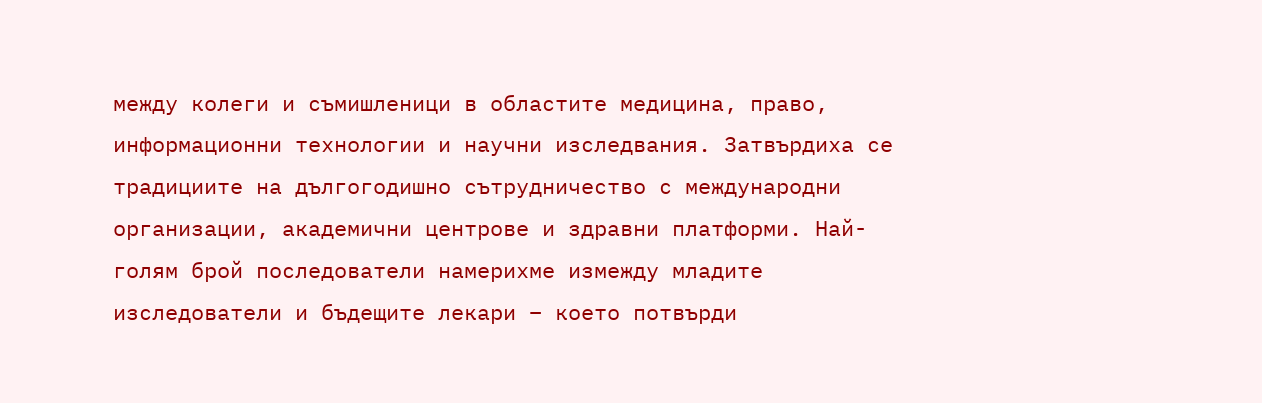между колеги и съмишленици в областите медицина, право, информационни технологии и научни изследвания. Затвърдиха се традициите на дългогодишно сътрудничество с международни организации, академични центрове и здравни платформи. Най-голям брой последователи намерихме измежду младите изследователи и бъдещите лекари – което потвърди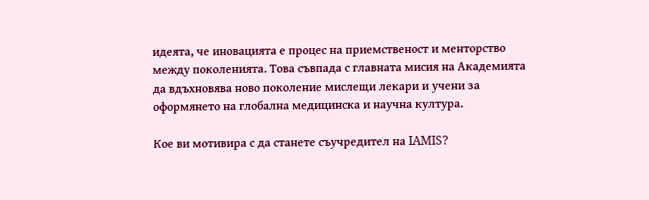идеята, че иновацията е процес на приемственост и менторство между поколенията. Това съвпада с главната мисия на Академията да вдъхновява ново поколение мислещи лекари и учени за оформянето на глобална медицинска и научна култура.

Кое ви мотивира с да станете съучредител на IAMIS?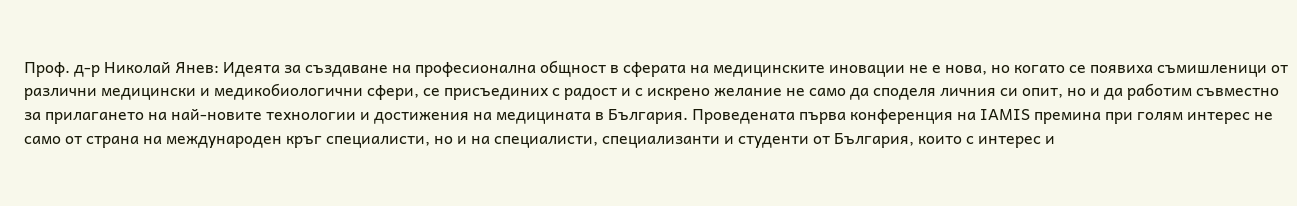Проф. д-р Николай Янев: Идеята за създаване на професионална общност в сферата на медицинските иновации не е нова, но когато се появиха съмишленици от различни медицински и медикобиологични сфери, се присъединих с радост и с искрено желание не само да споделя личния си опит, но и да работим съвместно за прилагането на най-новите технологии и достижения на медицината в България. Проведената първа конференция на IAMIS премина при голям интерес не само от страна на международен кръг специалисти, но и на специалисти, специализанти и студенти от България, които с интерес и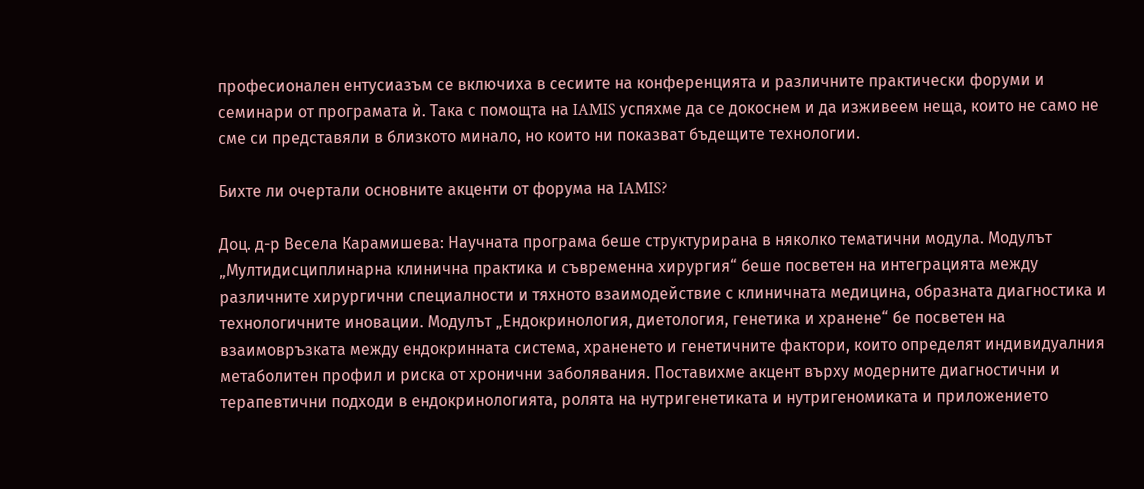професионален ентусиазъм се включиха в сесиите на конференцията и различните практически форуми и семинари от програмата ѝ. Така с помощта на IAMIS успяхме да се докоснем и да изживеем неща, които не само не сме си представяли в близкото минало, но които ни показват бъдещите технологии.

Бихте ли очертали основните акценти от форума на IAMIS?

Доц. д-р Весела Карамишева: Научната програма беше структурирана в няколко тематични модула. Модулът „Мултидисциплинарна клинична практика и съвременна хирургия“ беше посветен на интеграцията между различните хирургични специалности и тяхното взаимодействие с клиничната медицина, образната диагностика и технологичните иновации. Модулът „Ендокринология, диетология, генетика и хранене“ бе посветен на взаимовръзката между ендокринната система, храненето и генетичните фактори, които определят индивидуалния метаболитен профил и риска от хронични заболявания. Поставихме акцент върху модерните диагностични и терапевтични подходи в ендокринологията, ролята на нутригенетиката и нутригеномиката и приложението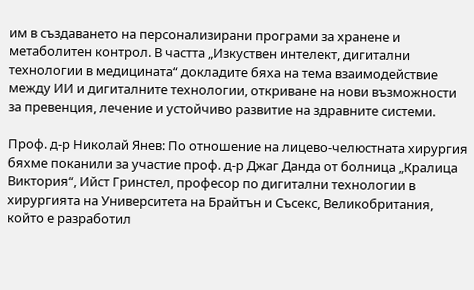им в създаването на персонализирани програми за хранене и метаболитен контрол. В частта „Изкуствен интелект, дигитални технологии в медицината“ докладите бяха на тема взаимодействие между ИИ и дигиталните технологии, откриване на нови възможности за превенция, лечение и устойчиво развитие на здравните системи.

Проф. д-р Николай Янев: По отношение на лицево-челюстната хирургия бяхме поканили за участие проф. д-р Джаг Данда от болница „Кралица Виктория“, Ийст Гринстел, професор по дигитални технологии в хирургията на Университета на Брайтън и Съсекс, Великобритания, който е разработил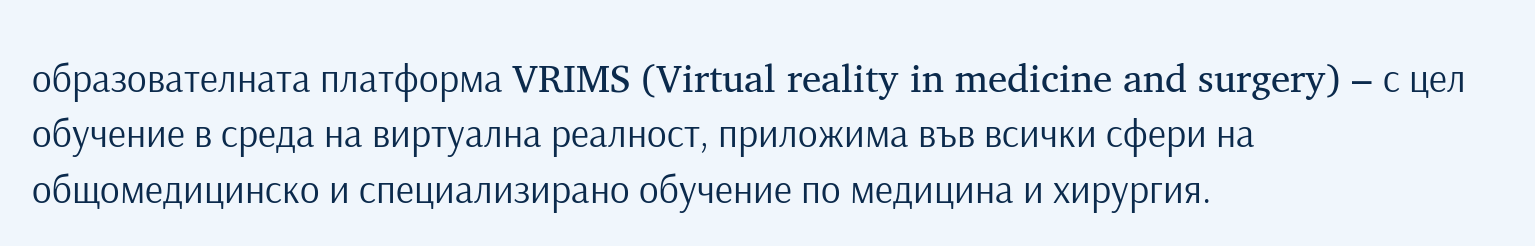образователната платформа VRIMS (Virtual reality in medicine and surgery) – с цел обучение в среда на виртуална реалност, приложима във всички сфери на общомедицинско и специализирано обучение по медицина и хирургия.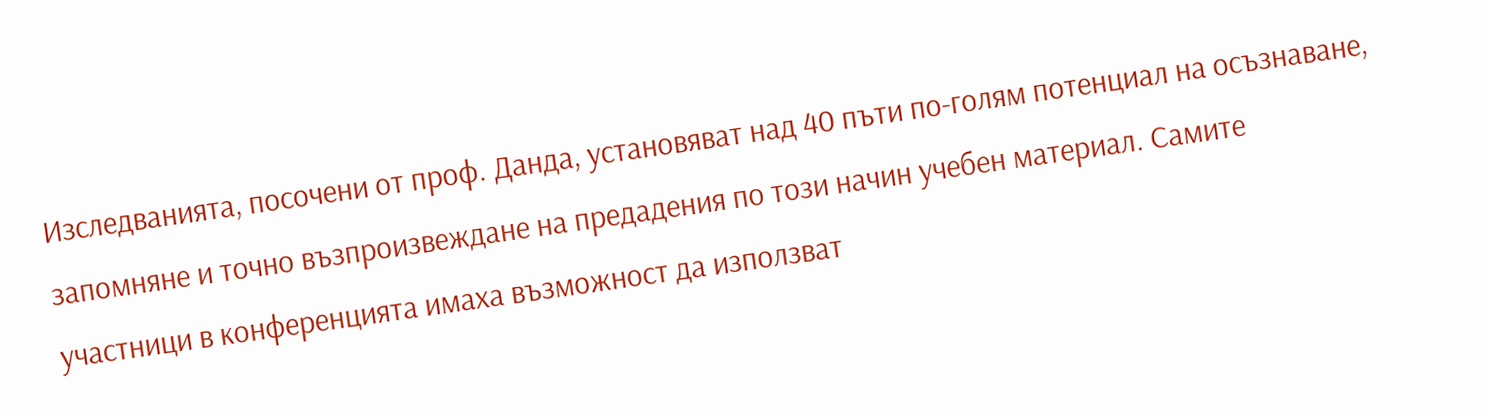Изследванията, посочени от проф. Данда, установяват над 40 пъти по-голям потенциал на осъзнаване, запомняне и точно възпроизвеждане на предадения по този начин учебен материал. Самите участници в конференцията имаха възможност да използват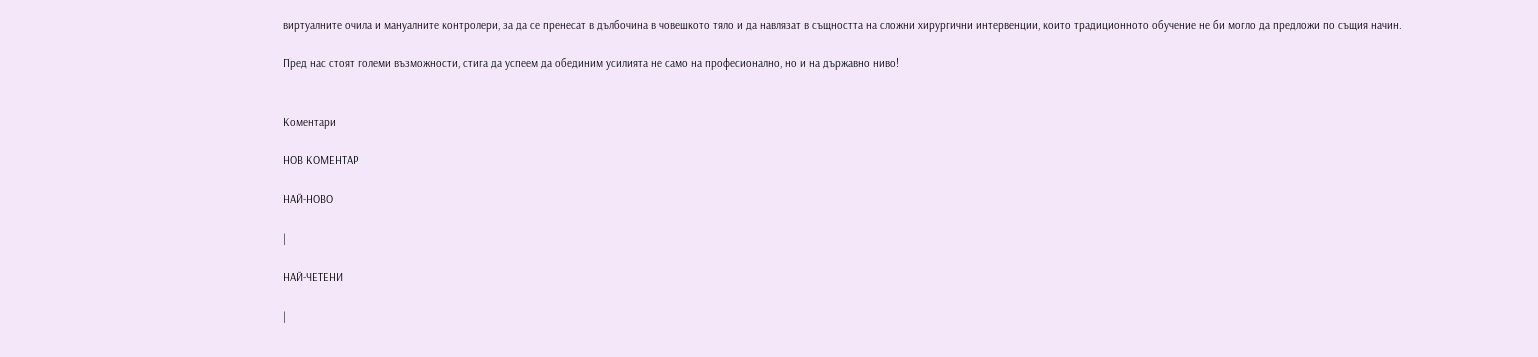виртуалните очила и мануалните контролери, за да се пренесат в дълбочина в човешкото тяло и да навлязат в същността на сложни хирургични интервенции, които традиционното обучение не би могло да предложи по същия начин.

Пред нас стоят големи възможности, стига да успеем да обединим усилията не само на професионално, но и на държавно ниво!


Коментари

НОВ КОМЕНТАР

НАЙ-НОВО

|

НАЙ-ЧЕТЕНИ

|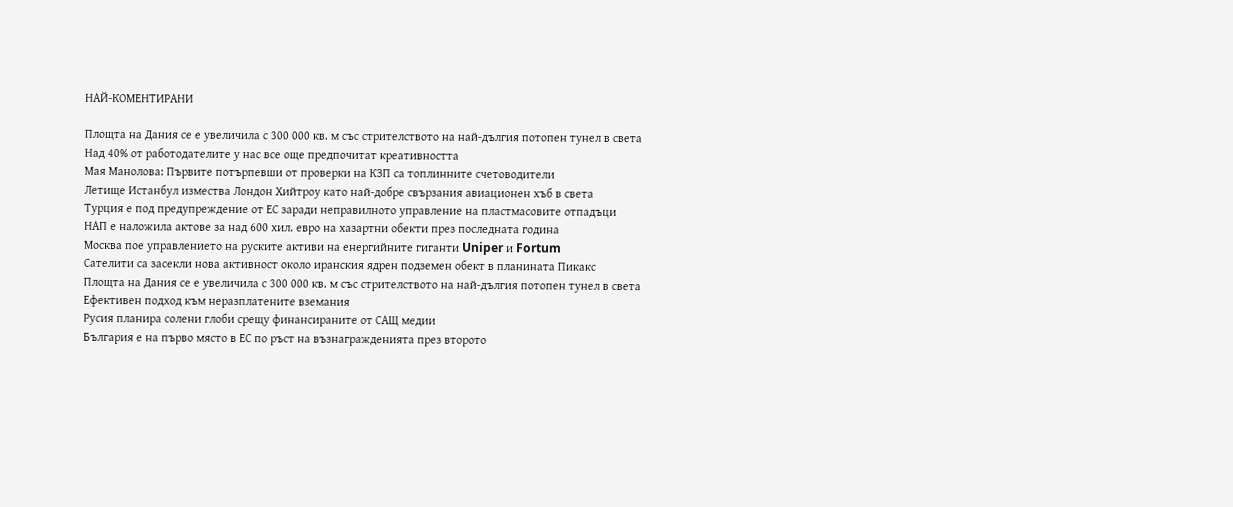НАЙ-КОМЕНТИРАНИ

Площта на Дания се е увеличила с 300 000 кв. м със стрителството на най-дългия потопен тунел в света
Над 40% от работодателите у нас все още предпочитат креативността
Мая Манолова: Първите потърпевши от проверки на КЗП са топлинните счетоводители
Летище Истанбул измества Лондон Хийтроу като най-добре свързания авиационен хъб в света
Турция е под предупреждение от ЕС заради неправилното управление на пластмасовите отпадъци
НАП е наложила актове за над 600 хил. евро на хазартни обекти през последната година
Москва пое управлението на руските активи на енергийните гиганти Uniper и Fortum
Сателити са засекли нова активност около иранския ядрен подземен обект в планината Пикакс
Площта на Дания се е увеличила с 300 000 кв. м със стрителството на най-дългия потопен тунел в света
Ефективен подход към неразплатените вземания
Русия планира солени глоби срещу финансираните от САЩ медии
България е на първо място в ЕС по ръст на възнагражденията през второто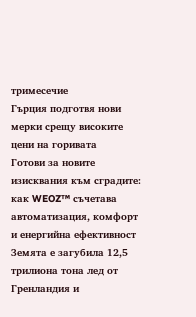тримесечие
Гърция подготвя нови мерки срещу високите цени на горивата
Готови за новите изисквания към сградите: как WEOZ™ съчетава автоматизация, комфорт и енергийна ефективност
Земята е загубила 12,5 трилиона тона лед от Гренландия и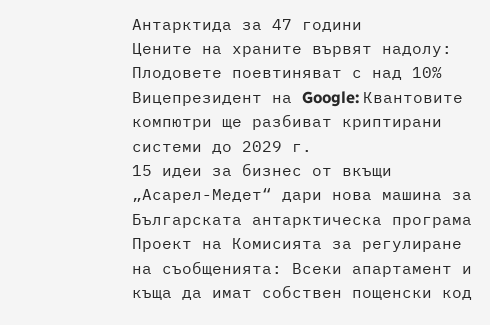Антарктида за 47 години
Цените на храните вървят надолу: Плодовете поевтиняват с над 10%
Вицепрезидент на Google: Квантовите компютри ще разбиват криптирани системи до 2029 г.
15 идеи за бизнес от вкъщи
„Асарел-Медет“ дари нова машина за Българската антарктическа програма
Проект на Комисията за регулиране на съобщенията: Всеки апартамент и къща да имат собствен пощенски код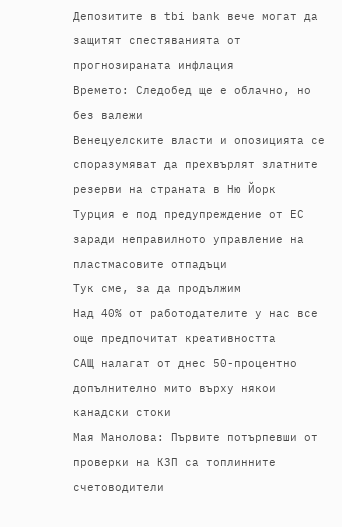Депозитите в tbi bank вече могат да защитят спестяванията от прогнозираната инфлация
Времето: Следобед ще е облачно, но без валежи
Венецуелските власти и опозицията се споразумяват да прехвърлят златните резерви на страната в Ню Йорк
Турция е под предупреждение от ЕС заради неправилното управление на пластмасовите отпадъци
Тук сме, за да продължим
Над 40% от работодателите у нас все още предпочитат креативността
САЩ налагат от днес 50-процентно допълнително мито върху някои канадски стоки
Мая Манолова: Първите потърпевши от проверки на КЗП са топлинните счетоводители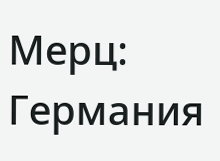Мерц: Германия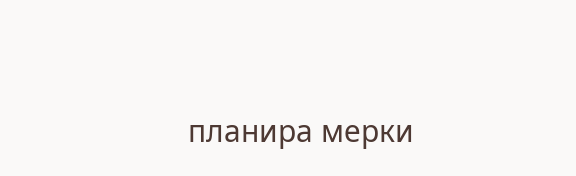планира мерки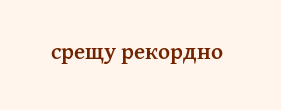срещу рекордно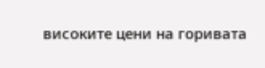високите цени на горивата